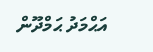އަޙްމަދު ޙަމްދޫން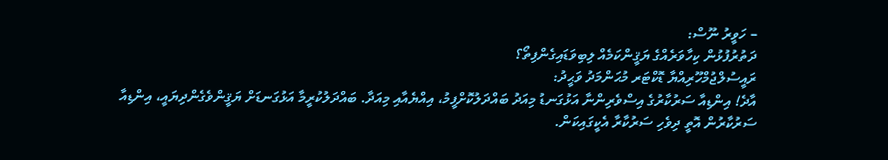– ހަވީރު ނޫސް:
ދަތުރުފުޅުން ކިހާވަރެއްގެ ޔަޤީންކަމެއް ލިބިވަޑައިގެންފިތޯ؟
ރައީސުލްޖުމްހޫރިއްޔާ ޑޮކްޓަރ މުޙަންމަދު ވަޙީދު:
އާދެ! އިންޑިއާ ސަރުކާރުގެ އިސްވެރިންނާ އަޅުގަނޑު މިއަދު ބައްދަލުކޮށްފީމު، އިއްޔެއާއި މިއަދާ. ބައްދަލުކުރީމާ އަޅުގަނޑަށް ޔަޤީންވެގެންދިޔައީ، އިންޑިއާ ސަރުކާރުން އޮތީ ދިވެހި ސަރުކާރާ އެކީގައިކަން.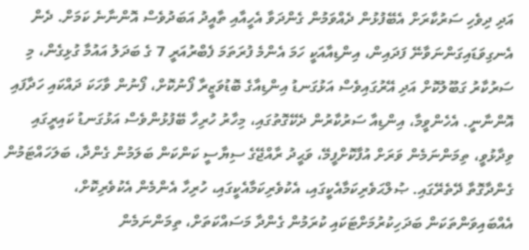އަދި ދިވެހި ސަރުކާރަށް އެބޭފުޅުން ދެއްވަމުން ގެންދަވާ އެހީއާއި ތާއީދު އަބަދުވެސް އޮންނާނެ ކަމަށް. ދެން އެނގިވަޑައިގަންނަވާނޭ ފަދައިން، އިންޑިއާއަކީ ހަމަ އެންމެ ފުރަތަމަ ފެބްރުއަރީ 7 ގެ ބަދަލު އައުމާ ގުޅިގެން، މި ސަރުކާރު ގަބޫލުކޮށް އަދި އޭރުގައިވެސް އަޅުގަނޑު އިންޑިއާގެ ބޮޑުވަޒީރާ ފޯނުކޮށް، ފޯނުން ވާހަކަ ދައްކައި ހަދާފައި އޮންނާނީ. އެހެންވީމާ، އިންޑިއާ ސަރުކާރުން ދެކޭގޮތުގައި، މިހާރު ހުރިހާ ބޭފުޅުންވެސް އަޅުގަނޑު ކައިރީގައި ވިދާޅުވީ، ތިމަންނަމެން ވަރަށް އުފާކޮށްފީމޭ، ވަޙީދު ރާއްޖޭގެ ސިޔާސީ ކަންކަން ބަލަމުން ގެންދާ، ބަލަހައްޓަމުން ގެންދާގޮތާ ދޭތެރޭގައި. ޞުލްޙަވެރިކަމާއެކީގައި، އެކުވެރިކަމާއެކީގައި، ހުރިހާ އެންމެން އެކުވެރިކޮށް، އެއްބައިވަންތަކަން ބަދަހިކުރުމަށްޓަކައި ކުރަމުން ގެންދާ މަސައްކަތަށް، ތިމަންނަމެން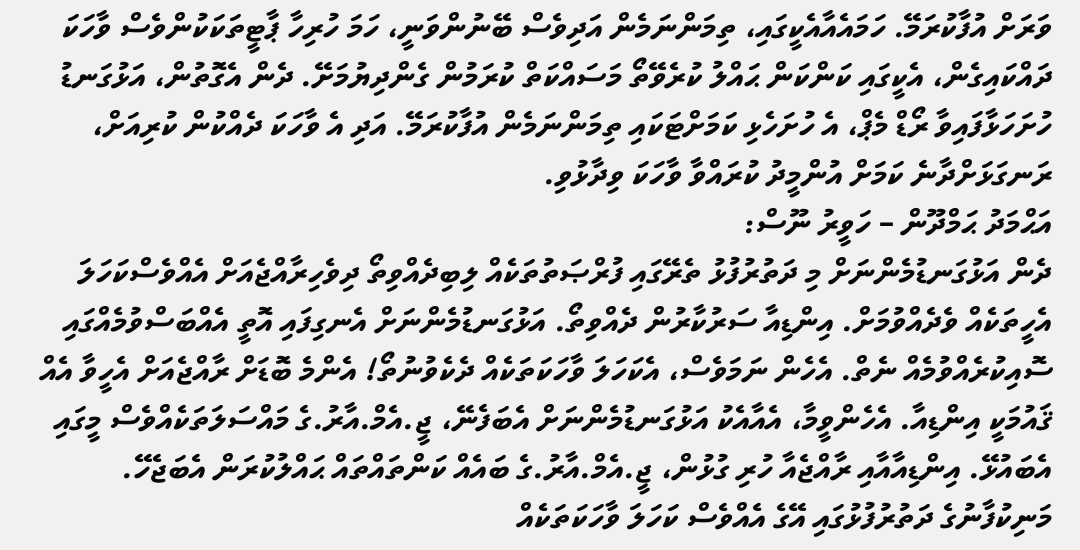ވަރަށް އުފާކުރަމޭ. ހަމައެއާއެކީގައި، ތިމަންނަމެން އަދިވެސް ބޭނުންވަނީ، ހަމަ ހުރިހާ ޕާޓީތަކަކުންވެސް ވާހަކަ ދައްކައިގެން، އެކީގައި ކަންކަން ޙައްލު ކުރެވޭތޯ މަސައްކަތް ކުރަމުން ގެންދިޔުމަށޭ. ދެން އެގޮތުން، އަޅުގަނޑު ހުށަހަޅާފައިވާ ރޯޑް މެޕް، އެ ހުށަހެޅި ކަމަށްޓަކައި ތިމަންނަމެން އުފާކުރަމޭ. އަދި އެ ވާހަކަ ދެއްކުން ކުރިއަށް، ރަނގަޅަށްދާނެ ކަމަށް އުންމީދު ކުރައްވާ ވާހަކަ ވިދާޅުވި.
އަޙްމަދު ޙަމްދޫން – ހަވީރު ނޫސް:
ދެން އަޅުގަނޑުމެންނަށް މި ދަތުރުފުޅު ތެރޭގައި ފުރްޞަތުތަކެއް ލިބިދެއްވިތޯ ދިވެހިރާއްޖެއަށް އެއްވެސްކަހަލަ އެހީތަކެއް ވެދެއްވުމަށް. އިންޑިއާ ސަރުކާރުން ދެއްވިތޯ. އަޅުގަނޑުމެންނަށް އެނގިފައި އޮތީ އެއްބަސްވުމެއްގައި ސޮއިކުރެއްވުމެއް ނެތް. އެހެން ނަމަވެސް، އެކަހަލަ ވާހަކަތަކެއް ދެކެވުނުތޯ! އެންމެ ބޮޑަށް ރާއްޖެއަށް އެހީވާ އެއް ޤައުމަކީ އިންޑިއާ. އެހެންވީމާ، އެއާއެކު އަޅުގަނޑުމެންނަށް އެބަފެނޭ، ޖީ.އެމް.އާރު.ގެ މައްސަލަތަކެއްވެސް މީގައި އެބައުޅޭ. އިންޑިއާއާއި ރާއްޖެއާ ހުރި ގުޅުން، ޖީ.އެމް.އާރު.ގެ ބައެއް ކަންތައްތައް ޙައްލުކުރަން އެބަޖެހޭ. މަނިކުފާނުގެ ދަތުރުފުޅުގައި އޭގެ އެއްވެސް ކަހަލަ ވާހަކަތަކެއް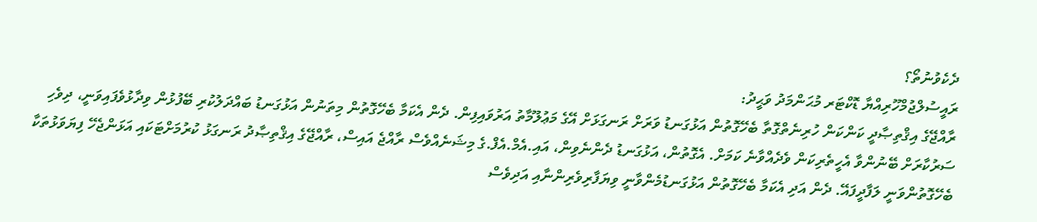ދެކެވުނުތޯ؟
ރައީސުލްޖުމްހޫރިއްޔާ ޑޮކްޓަރ މުޙަންމަދު ވަޙީދު:
ރާއްޖޭގެ އިޤްތިޞާދީ ކަންކަން ހުރިނެތްގޮތާ ބެހޭގޮތުން އަޅުގަނޑު ވަރަށް ރަނގަޅަށް އޭގެ މަޢުލޫމާތު އަރުވައިފިން. ދެން އެކަމާ ބެހޭގޮތުން މިތަނުން އަޅުގަނޑު ބައްދަލުކުރި ބޭފުޅުން ވިދާޅުވެފައިވަނީ، ދިވެހި ސަރުކާރަށް ބޭނުންވާ އެހީތެރިކަން ވެދެއްވާނެ ކަމަށް. އެގޮތުން، އަޅުގަނޑު ދެންނެވިން، އައި.އެމް.އެފް.ގެ މިޝަނެއްވެސް ރާއްޖެ އައިސް، ރާއްޖޭގެ އިޤްތިޞާދު ރަނގަޅު ކުރުމަށްޓަކައި އަޅަންޖެހޭ ފިޔަވަޅުތަކާ ބެހޭގޮތުންވަނީ ލަފާދީފައޭ. ދެން އަދި އެކަމާ ބެހޭގޮތުން އަޅުގަނޑުމެންވާނީ ވިޔަފާރިވެރިންނާއި އަދިވެސް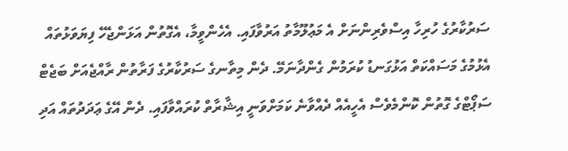ސަރުކާރުގެ ހުރިހާ އިސްވެރިންނަށް އެ މަޢުލޫމާތު އަރުވާފައި. އެހެންވީމާ، އެގޮތުން އަޅަންޖެހޭ ފިޔަވަޅުތައް އެޅުމުގެ މަސައްކަތް އަޅުގަނޑު ކުރަމުން ގެންދާނަމޭ. ދެން މިތާނގެ ސަރުކާރުގެ ފަރާތުން ރާއްޖެއަށް ބަޖެޓް ސަޕޯޓްގެ ގޮތުން ކޮންމެވެސް އެހީއެއް ދެއްވާނެ ކަމަށްވަނީ އިޝާރާތް ކުރައްވާފައި. ދެން އޭގެ ޢަދަދުތައް އަދި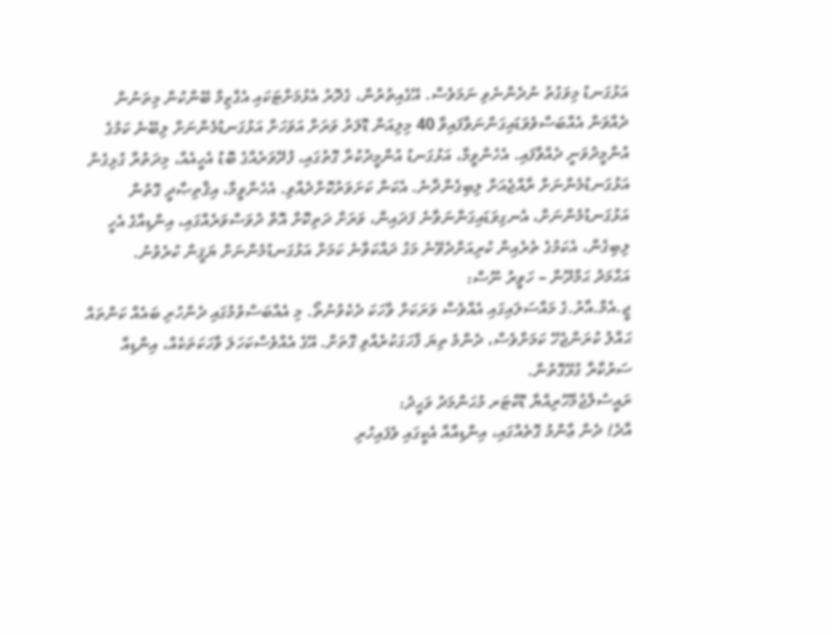އަޅުގަނޑު މިވަގުތު ނުދެންނެވި ނަމަވެސް. އޭގެއިތުރުން، ގެދޮރު އެޅުމަށްޓަކައި އެގްޒިމް ބޭންކުން މިތަނުން ދެއްވަން އެއްބަސްވެވަޑައިގަންނަވާފައިވާ 40 މިލިއަން ޑޮލަރު ވަރަށް އަވަހަށް އަޅުގަނޑުމެންނަށް ލިބޭނެ ކަމުގެ އުންމީދުވަނީ ދެއްވާފައި. އެހެންވީމާ، އަޅުގަނޑު އުންމީދުކުރާ ގޮތުގައި، ފުދޭވަރެއްގެ ބޮޑު އެހީއެއް، މިދަތުރާ ގުޅިގެން އަޅުގަނޑުމެންނަށް ރާއްޖެއަށް ލިބިގެންދާނެ. އެކަން ކަށަވަރުކޮށްދެއްވި. އެހެންވީމާ، އިޤްތިޞާދީ ގޮތުން އަޅުގަނޑުމެންނަށް، އެނގިވަޑައިގަންނަވާނެ ފަދައިން، ވަރަށް ދަތިކޮށް އޮތް ދުވަސްވަރެއްގައި، އިންޑިއާގެ އެހީ ލިބިގެން، އެކަމުގެ ތެރެއިން ކުރިއަށްދެވޭނެ މަގު ދައްކަވާނެ ކަމަށް އަޅުގަނޑުމެންނަށް ޔަޤީން ކުރެވުނު.
އަޙްމަދު ޙަމްދޫން – ހަވީރު ނޫސް:
ޖީ.އެމް.އާރު.ގެ މައްސަލައިގައި އެއްވެސް ވަރަކަށް ވާހަކަ ދެކެވުނުތޯ. މި އެއްބަސްވުމުގައި ދެންހުރި ބައެއް ކަންތައް ޙައްލު ކުރަންޖެހޭ ކަމަށްވެސް، ދެންމެ ތިޔަ ފާހަގަކުރެއްވި ގޮތަށް. އޭގެ އެއްވެސްކަހަލަ ވާހަކަތަކެއް، އިންޑިއާ ސަރުކާރާ ގުޅޭގޮތުން.
ރައީސުލްޖުމްހޫރިއްޔާ ޑޮކްޓަރ މުޙަންމަދު ވަޙީދު:
އާދެ! ދެން ޢާންމު ގޮތެއްގައި، އިންޑިއާއާ އެކީގައި ވެފައިހުރި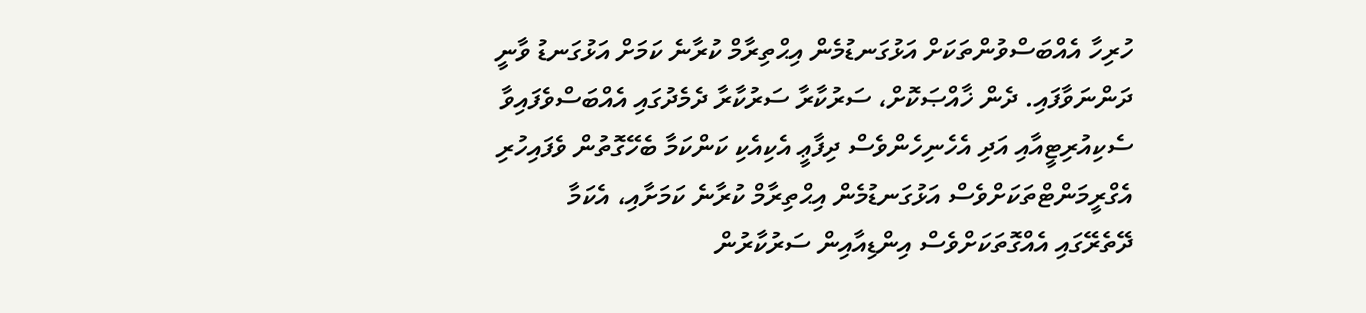ހުރިހާ އެއްބަސްވުންތަކަށް އަޅުގަނޑުމެން އިޙްތިރާމް ކުރާނެ ކަމަށް އަޅުގަނޑު ވާނީ ދަންނަވާފައި. ދެން ޚާއްޞަކޮށް، ސަރުކާރާ ސަރުކާރާ ދެމެދުގައި އެއްބަސްވެފައިވާ ސެކިއުރިޓީއާއި އަދި އެހެނިހެންވެސް ދިފާޢީ އެކިއެކި ކަންކަމާ ބެހޭގޮތުން ވެފައިހުރި އެގްރީމަންޓްތަކަށްވެސް އަޅުގަނޑުމެން އިޙްތިރާމް ކުރާނެ ކަމަށާއި، އެކަމާ ދޭތެރޭގައި އެއްގޮތަކަށްވެސް އިންޑިއާއިން ސަރުކާރުން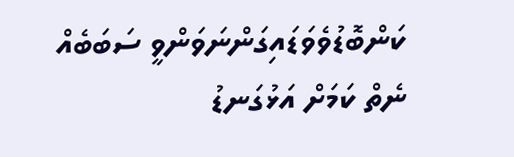ކަންބޮޑުވެވަޑައިގަންނަވަންވީ ސަބަބެއް ނެތް ކަމަށް އަޅުގަނޑު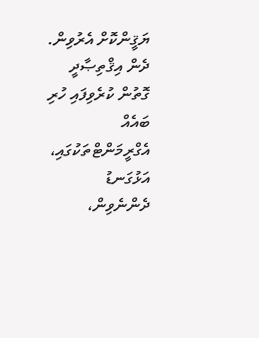ޔަޤީންކޮށް އެރުވިން. ދެން އިޤްތިޞާދީ ގޮތުން ކުރެވިފައި ހުރި ބައެއް އެގްރީމަންޓްތަކުގައި، އަޅުގަނޑު ދެންނެވިން،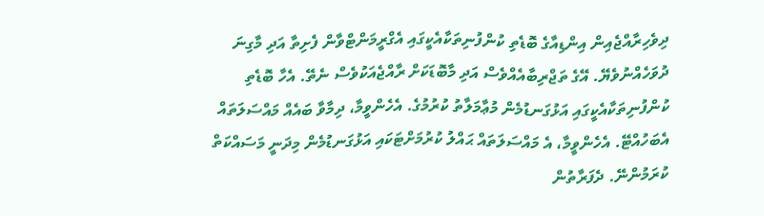ދިވެހިރާއްޖެއިން އިންޑިއާގެ ބޮޑެތި ކުންފުނިތަކާއެކީގައި އެގްރީމަންޓްވާން ފެށިތާ އަދި މާގިނަ ދުވަހެއްނުވެޔޭ. އޭގެ ތަޖްރިބާއެއްވެސް އަދި މާބޮޑަކަށް ރާއްޖެއަކުވެސް ނެތޭ. އެހާ ބޮޑެތި ކުންފުނިތަކާއެކީގައި އަޅުގަނޑުމެން މުޢާމަލާތު ކުރުމުގެ. އެހެންވީމާ، ދިމާވާ ބައެއް މައްސަލަތައް އެބަހުއްޓޭ. އެހެންވީމާ، އެ މައްސަލަތައް ޙައްލު ކުރުމަށްޓަކައި އަޅުގަނޑުމެން މިދަނީ މަސައްކަތް ކުރަމުންނޭ. ދެފަރާތުން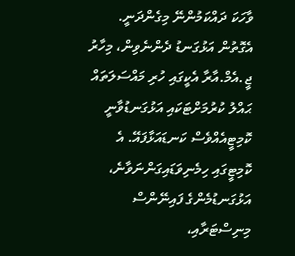ވާހަކަ ދައްކަމުންނޭ މިގެންދަނީ. އެގޮތުން އަޅުގަނޑު ދެންނެވިން، މިހާރު ޖީ.އެމް.އާރާ އެކީގައި ހުރި މައްސަލަތައް ޙައްލު ކުރުމަށްޓަކައި އަޅުގަނޑުވާނީ ކޮމިޓީއެއްވެސް ކަނޑައަޅާފައޭ. އެ ކޮމިޓީގައި ހިމެނިވަޑައިގަންނަވާނެ، އަޅުގަނޑުމެންގެ ފައިނޭންސް މިނިސްޓަރާއި،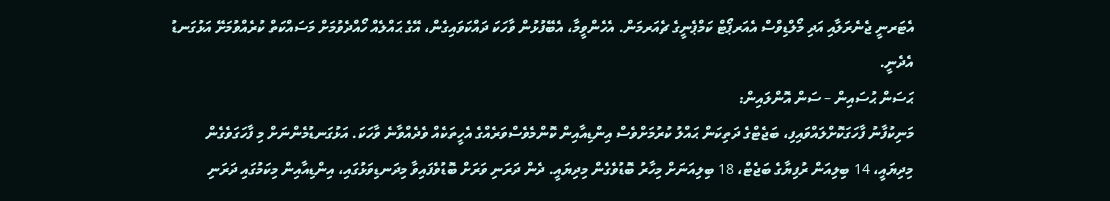އެޓަރނީ ޖެނެރަލާއި އަދި މޯލްޑިވްސް އެއަރޕޯޓް ކަމްޕެނީގެ ޗެއަރމަން. އެހެންވީމާ، އެބޭފުޅުން ވާހަކަ ދައްކަވައިގެން، އޭގެ ޙައްލެއް ހޯއްދެވުމަށް މަސައްކަތް ކުރެއްވުމަށޭ އަޅުގަނޑު އެދެނީ.
ޙަސަން ޙުސައިން – ސަން އޮންލައިން:
މަނިކުފާނު ފާހަގަކޮށްލައްވައިފި، ބަޖެޓްގެ ދަތިކަން ޙައްލު ކުރުމަށްވެސް އިންޑިއާއިން ކޮންމެވެސްވަރެއްގެ އެހީތަކެއް ވެދެއްވާނެ ވާހަކަ. އަޅުގަނޑުމެންނަށް މި ފާހަގަވެގެން މިދިޔައީ، 14 ބިލިއަން ރުފިޔާގެ ބަޖެޓް، 18 ބިލިއަނަށް މިހާރު ބޮޑުވެގެން މިދިޔައީ. ދެން ދަރަނި ވަރަށް ބޮޑުވެފައިވާ މިދަނޑިވަޅުގައި، އިންޑިއާއިން މިކަމުގައި ދަރަނި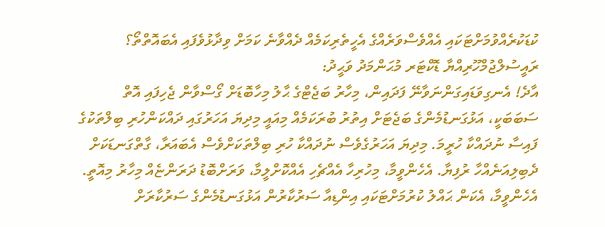ކުޑަކުރެއްވުމަށްޓަކައި އެއްވެސްވަރެއްގެ އެހީތެރިކަމެއް ދެއްވާނެ ކަމަށް ވިދާޅުވެފައި އެބައޮތްތޯ؟
ރައީސުލްޖުމްހޫރިއްޔާ ޑޮކްޓަރ މުޙަންމަދު ވަޙީދު:
އާދެ! އެނގިވަޑައިގަންނަވާނޭ ފަދައިން، މިހާރު ބަޖެޓްގެ ޙާލު މިހާބޮޑަށް ގޯސްވާން ޖެހިފައި އޮތް ސަބަބަކީ، އަޅުގަނޑުމެންގެ ބަޖެޓަށް އިތުރު ބުރަކަމެއް މިއައީ މިދިޔަ އަހަރުގައި ދައްކަންހުރި ބިލްތަކުގެ ފައިސާ ނުދައްކާ ހުރީމަ. މިދިޔަ އަހަރުގެވެސް ނުދައްކާ ހުރި ބިލްތަކަށްވެސް އެބައަރާ، ގާތްގަނޑަކަށް ދެބިލިއަނެއްހާ ރުފިޔާ. އެހެންވީމާ، މިހުރިހާ އެއްޗެހި އެއްކޮށްލީމާ، ވަރަށްބޮޑު ދަރަންޏެއް މިހާރު މިއޮތީ. އެހެންވީމާ، އެކަން ޙައްލު ކުރުމަށްޓަކައި އިންޑިއާ ސަރުކާރުން އަޅުގަނޑުމެންގެ ސަރުކާރަށް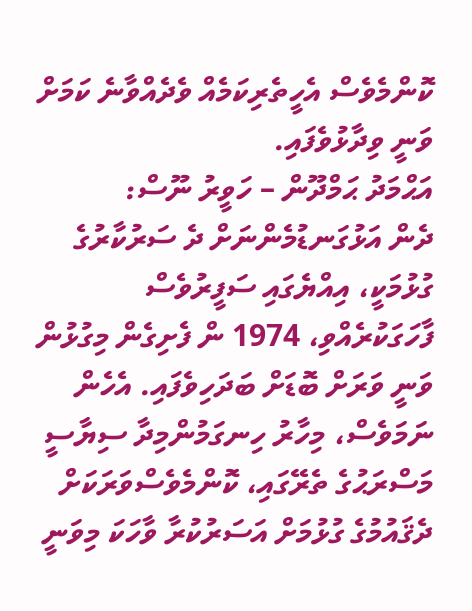ކޮންމެވެސް އެހީތެރިކަމެއް ވެދެއްވާނެ ކަމަށް ވަނީ ވިދާޅުވެފައި.
އަޙްމަދު ޙަމްދޫން – ހަވީރު ނޫސް:
ދެން އަޅުގަނޑުމެންނަށް ދެ ސަރުކާރުގެ ގުޅުމަކީ، އިއްޔެގައި ސަފީރުވެސް ފާހަގަކުރެއްވި، 1974 ން ފެށިގެން މިގުޅުން ވަނީ ވަރަށް ބޮޑަށް ބަދަހިވެފައި. އެހެން ނަމަވެސް، މިހާރު ހިނގަމުންމިދާ ސިޔާސީ މަސްރަޙުގެ ތެރޭގައި، ކޮންމެވެސްވަރަކަށް ދެޤައުމުގެ ގުޅުމަށް އަސަރުކުރާ ވާހަކަ މިވަނީ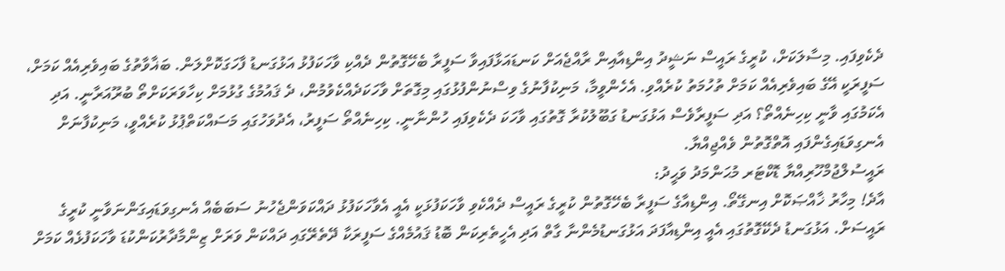ދެކެވިފައި. މިސާލަކަށް، ކުރީގެ ރައީސް ނަޝީދު އިންޑިއާއިން ރާއްޖެއަށް ކަނޑައަޅާފައިވާ ސަފީރާ ބެހޭގޮތުން ދެއްކި ވާހަކަފުޅު އަޅުގަނޑު ފާހަގަކޮށްލަން. ބަޣާވާތުގެ ބައިވެރިއެއް ކަމަށް، ސަފީރަކީ އޭގެ ބައިވެރިއެއް ކަމަށް ތުހުމަތު ކުރެއްވި. އެހެންވީމާ، މަނިކުފާނުގެ ވިސްނުންފުޅުގައި މިގޮތަށް ވާހަކަދެއްކެވުމުން، ދެ ޤައުމުގެ ގުޅުމަށް ކިހާވަރަކަށްތޯ ބުރޫއަރާނީ. އަދި އެކަމުގައި ވާނީ ކިހިނެއްތޯ؟ އަދި ސަފީރާވެސް އަޅުގަނޑު ގަބޫލުކުރާ ގޮތުގައި ވާހަކަ ދެކެވިފައި ހުންނާނީ. ކިހިނެއްތޯ ސަފީރު، އެދުވަހުގައި މަސައްކަތްޕުޅު ކުރެއްވީ، މަނިކުފާނަށް އެނގިވަޑައިގެންފައި އޮތްގޮތުން ވެއްޖިއްޔާ.
ރައީސުލްޖުމްހޫރިއްޔާ ޑޮކްޓަރ މުޙަންމަދު ވަޙީދު:
އާދެ! މިހާރު ޚާއްޞަކޮށް އިނގޭތޯ. އިންޑިއާގެ ސަފީރާ ބެހޭގޮތުން ކުރީގެ ރައީސް ދެއްކެވި ވާހަކަފުޅަކީ އެއީ އެވާހަކަފުޅު ދައްކަވަންޖެހުނު ސަބަބެއް އެނގިވަޑައިގަންނަވާނީ ކުރީގެ ރައީސަށް. އަޅުގަނޑު ދެކޭގޮތުގައި އެއީ އިންޑިއާފަދަ އަޅުގަނޑުމެންނާ ގާތް އަދި އެހީތެރިކަން ބޮޑު ޤައުމެއްގެ ސަފީރަކާ ދޭތެރޭގައި ދައްކަން ވަރަށް ޒިންމާދާރުކަންކުޑަ ވާހަކަފުޅެއް ކަމަށް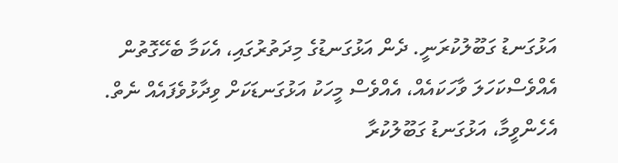އަޅުގަނޑު ގަބޫލުކުރަނީ. ދެން އަޅުގަނޑުގެ މިދަތުރުގައި، އެކަމާ ބެހޭގޮތުން އެއްވެސްކަހަލަ ވާހަކައެއް، އެއްވެސް މީހަކު އަޅުގަނޑަކަށް ވިދާޅުވެފައެއް ނެތް. އެހެންވީމާ، އަޅުގަނޑު ގަބޫލުކުރާ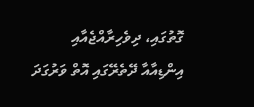ގޮތުގައި، ދިވެހިރާއްޖެއާއި އިންޑިއާއާ ދޭތެރޭގައި އޮތް ވަރުގަދަ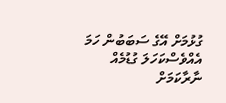ގުޅުމަށް އޭގެ ސަބަބުން ހަމަ އެއްވެސްކަހަލަ ގުޑުމެއް ނާރާކަމަށް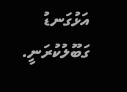އަޅުގަނޑު ގަބޫލުކުރަނީ.